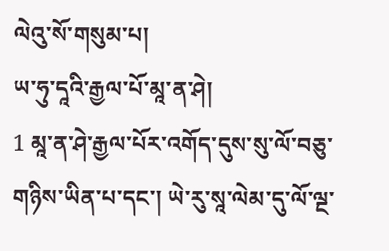ལེའུ་སོ་གསུམ་པ།
ཡ་ཧུ་དཱའི་རྒྱལ་པོ་མཱ་ན་ཤེ།
1 མཱ་ན་ཤེ་རྒྱལ་པོར་འགོད་དུས་སུ་ལོ་བཅུ་གཉིས་ཡིན་པ་དང་། ཡེ་རུ་སཱ་ལེམ་དུ་ལོ་ལྔ་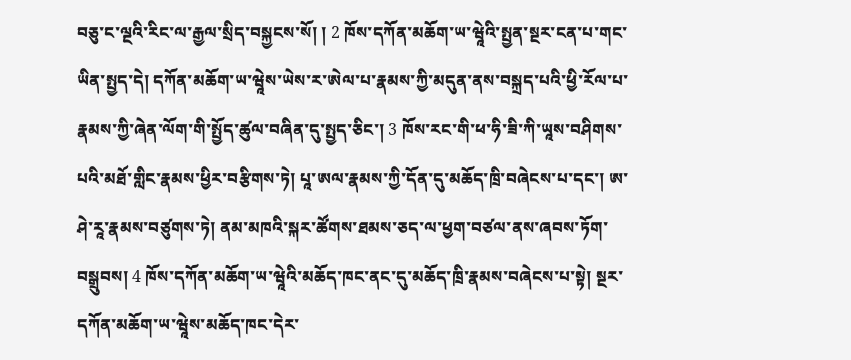བཅུ་ང་ལྔའི་རིང་ལ་རྒྱལ་སྲིད་བསྐྱངས་སོ། ། 2 ཁོས་དཀོན་མཆོག་ཡ་ཝཱེའི་སྤྱན་སྔར་ངན་པ་གང་ཡིན་སྤྱད་དེ། དཀོན་མཆོག་ཡ་ཝཱེས་ཡེས་ར་ཨེལ་པ་རྣམས་ཀྱི་མདུན་ནས་བསྐྲད་པའི་ཕྱི་རོལ་པ་རྣམས་ཀྱི་ཞེན་ལོག་གི་སྤྱོད་ཚུལ་བཞིན་དུ་སྤྱད་ཅིང་། 3 ཁོས་རང་གི་ཕ་ཧི་ཟི་ཀི་ཡཱས་བཤིགས་པའི་མཐོ་གླིང་རྣམས་ཕྱིར་བརྩིགས་ཏེ། པཱ་ཨལ་རྣམས་ཀྱི་དོན་དུ་མཆོད་ཁྲི་བཞེངས་པ་དང་། ཨ་ཤེ་རཱ་རྣམས་བཙུགས་ཏེ། ནམ་མཁའི་སྐར་ཚོགས་ཐམས་ཅད་ལ་ཕྱག་བཙལ་ནས་ཞབས་ཏོག་བསྒྲུབས། 4 ཁོས་དཀོན་མཆོག་ཡ་ཝཱེའི་མཆོད་ཁང་ནང་དུ་མཆོད་ཁྲི་རྣམས་བཞེངས་པ་སྟེ། སྔར་དཀོན་མཆོག་ཡ་ཝཱེས་མཆོད་ཁང་དེར་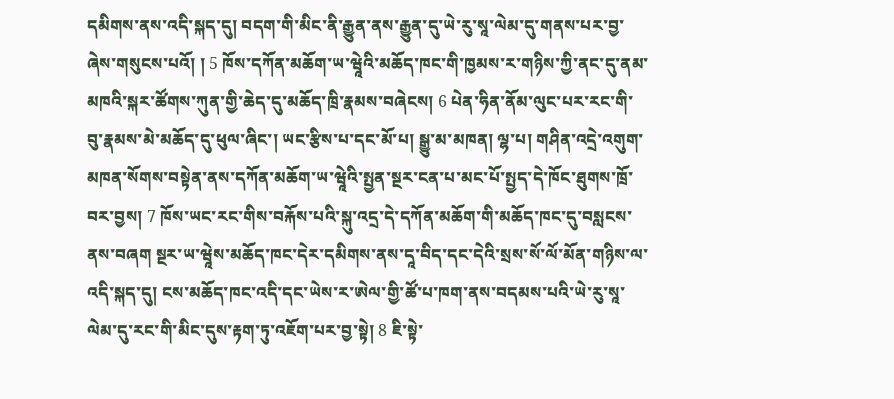དམིགས་ནས་འདི་སྐད་དུ། བདག་གི་མིང་ནི་རྒྱུན་ནས་རྒྱུན་དུ་ཡེ་རུ་སཱ་ལེམ་དུ་གནས་པར་བྱ་ཞེས་གསུངས་པའོ། ། 5 ཁོས་དཀོན་མཆོག་ཡ་ཝཱེའི་མཆོད་ཁང་གི་ཁྱམས་ར་གཉིས་ཀྱི་ནང་དུ་ནམ་མཁའི་སྐར་ཚོགས་ཀུན་གྱི་ཆེད་དུ་མཆོད་ཁྲི་རྣམས་བཞེངས། 6 པེན་ཧིན་ནོམ་ལུང་པར་རང་གི་བུ་རྣམས་མེ་མཆོད་དུ་ཕུལ་ཞིང་། ཡང་རྩིས་པ་དང་མོ་པ། སྒྱུ་མ་མཁན། ལྷ་པ། གཤིན་འདྲེ་འགུག་མཁན་སོགས་བསྟེན་ནས་དཀོན་མཆོག་ཡ་ཝཱེའི་སྤྱན་སྔར་ངན་པ་མང་པོ་སྤྱད་དེ་ཁོང་ཐུགས་ཁྲོ་བར་བྱས། 7 ཁོས་ཡང་རང་གིས་བརྐོས་པའི་སྐུ་འདྲ་དེ་དཀོན་མཆོག་གི་མཆོད་ཁང་དུ་བསླངས་ནས་བཞག སྔར་ཡ་ཝཱེས་མཆོད་ཁང་དེར་དམིགས་ནས་དཱ་བིད་དང་དེའི་སྲས་སོ་ལོ་མོན་གཉིས་ལ་འདི་སྐད་དུ། ངས་མཆོད་ཁང་འདི་དང་ཡེས་ར་ཨེལ་གྱི་ཚོ་པ་ཁག་ནས་བདམས་པའི་ཡེ་རུ་སཱ་ལེམ་དུ་རང་གི་མིང་དུས་རྟག་ཏུ་འཇོག་པར་བྱ་སྟེ། 8 ཇི་སྟེ་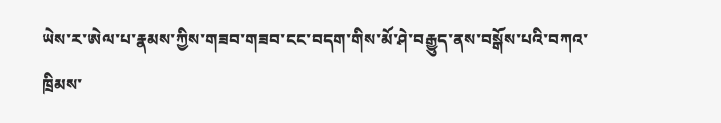ཡེས་ར་ཨེལ་པ་རྣམས་ཀྱིས་གཟབ་གཟབ་ངང་བདག་གིས་མོ་ཤེ་བརྒྱུད་ནས་བསྒོས་པའི་བཀའ་ཁྲིམས་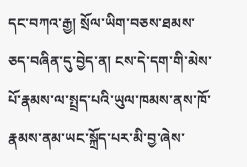དང་བཀའ་རྒྱ། སྲོལ་ཡིག་བཅས་ཐམས་ཅད་བཞིན་དུ་བྱེད་ན། ངས་དེ་དག་གི་མེས་པོ་རྣམས་ལ་སྤྲད་པའི་ཡུལ་ཁམས་ནས་ཁོ་རྣམས་ནམ་ཡང་སྐྲོད་པར་མི་བྱ་ཞེས་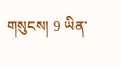གསུངས། 9 ཡིན་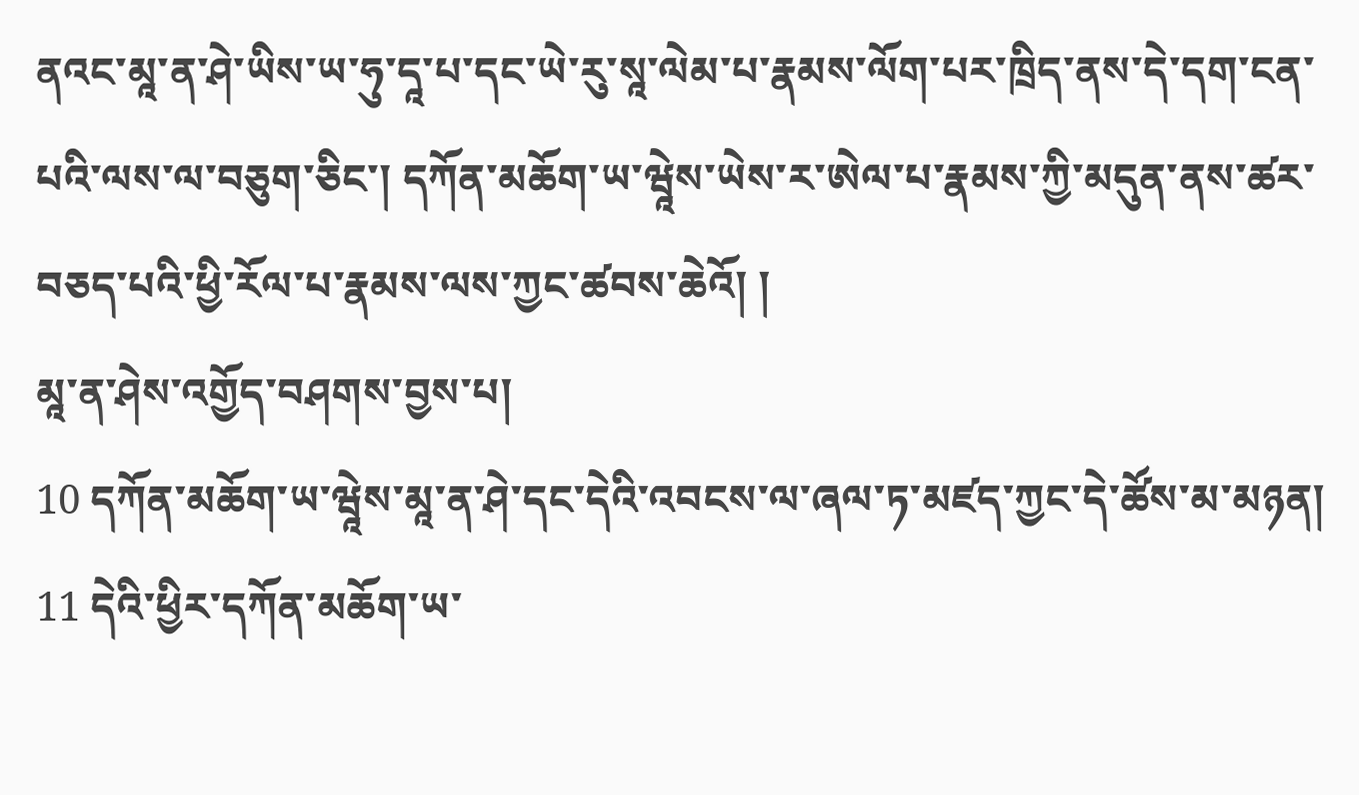ནའང་མཱ་ན་ཤེ་ཡིས་ཡ་ཧུ་དཱ་པ་དང་ཡེ་རུ་སཱ་ལེམ་པ་རྣམས་ལོག་པར་ཁྲིད་ནས་དེ་དག་ངན་པའི་ལས་ལ་བཅུག་ཅིང་། དཀོན་མཆོག་ཡ་ཝཱེས་ཡེས་ར་ཨེལ་པ་རྣམས་ཀྱི་མདུན་ནས་ཚར་བཅད་པའི་ཕྱི་རོལ་པ་རྣམས་ལས་ཀྱང་ཚབས་ཆེའོ། །
མཱ་ན་ཤེས་འགྱོད་བཤགས་བྱས་པ།
10 དཀོན་མཆོག་ཡ་ཝཱེས་མཱ་ན་ཤེ་དང་དེའི་འབངས་ལ་ཞལ་ཏ་མཛད་ཀྱང་དེ་ཚོས་མ་མཉན། 11 དེའི་ཕྱིར་དཀོན་མཆོག་ཡ་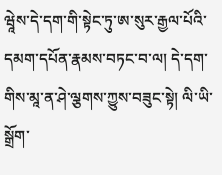ཝཱེས་དེ་དག་གི་སྟེང་ཏུ་ཨ་སུར་རྒྱལ་པོའི་དམག་དཔོན་རྣམས་བཏང་བ་ལ། དེ་དག་གིས་མཱ་ན་ཤེ་ལྕགས་ཀྱུས་བཟུང་སྟེ། ལི་ཡི་སྒྲོག་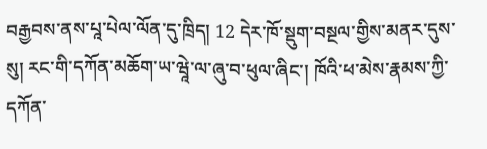བརྒྱབས་ནས་པཱ་པེལ་ལོན་དུ་ཁྲིད། 12 དེར་ཁོ་སྡུག་བསྔལ་གྱིས་མནར་དུས་སུ། རང་གི་དཀོན་མཆོག་ཡ་ཝཱེ་ལ་ཞུ་བ་ཕུལ་ཞིང་། ཁོའི་ཕ་མེས་རྣམས་ཀྱི་དཀོན་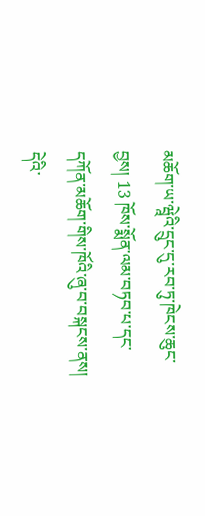མཆོག་ཡ་ཝཱེའི་དྲུང་དུ་རབ་ཏུ་ཁེངས་ཆུང་བྱས། 13 ཁོས་སྨོན་ལམ་བཏབ་པ་དང་དཀོན་མཆོག་གིས་ཁོའི་ཞུ་བ་བསྐངས་ནས། དེའི་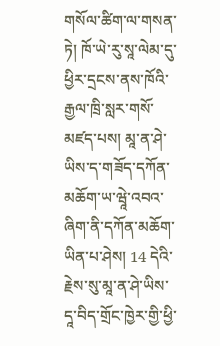གསོལ་ཚིག་ལ་གསན་ཏེ། ཁོ་ཡེ་རུ་སཱ་ལེམ་དུ་ཕྱིར་དྲངས་ནས་ཁོའི་རྒྱལ་ཁྲི་སླར་གསོ་མཛད་པས། མཱ་ན་ཤེ་ཡིས་ད་གཟོད་དཀོན་མཆོག་ཡ་ཝཱེ་འབའ་ཞིག་ནི་དཀོན་མཆོག་ཡིན་པ་ཤེས། 14 དེའི་རྗེས་སུ་མཱ་ན་ཤེ་ཡིས་དཱ་བིད་གྲོང་ཁྱེར་གྱི་ཕྱི་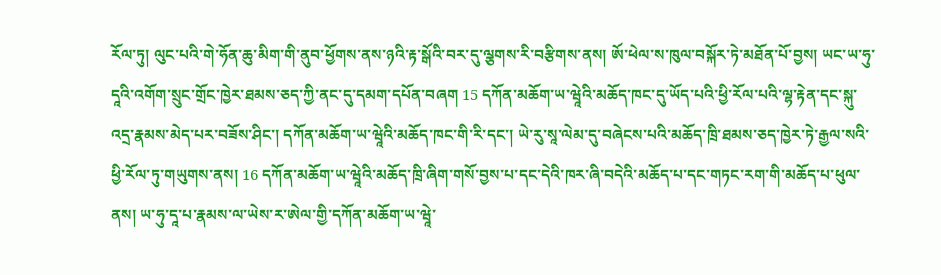རོལ་ཏུ། ལུང་པའི་གེ་ཧོན་ཆུ་མིག་གི་ནུབ་ཕྱོགས་ནས་ཉའི་རྟ་སྒོའི་བར་དུ་ལྕགས་རི་བརྩིགས་ནས། ཨོ་ཕེལ་ས་ཁུལ་བསྐོར་ཏེ་མཐོན་པོ་བྱས། ཡང་ཡ་ཧུ་དཱའི་འགོག་སྲུང་གྲོང་ཁྱེར་ཐམས་ཅད་ཀྱི་ནང་དུ་དམག་དཔོན་བཞག 15 དཀོན་མཆོག་ཡ་ཝཱེའི་མཆོད་ཁང་དུ་ཡོད་པའི་ཕྱི་རོལ་པའི་ལྷ་རྟེན་དང་སྐུ་འདྲ་རྣམས་མེད་པར་བཟོས་ཤིང་། དཀོན་མཆོག་ཡ་ཝཱེའི་མཆོད་ཁང་གི་རི་དང་། ཡེ་རུ་སཱ་ལེམ་དུ་བཞེངས་པའི་མཆོད་ཁྲི་ཐམས་ཅད་ཁྱེར་ཏེ་རྒྱལ་སའི་ཕྱི་རོལ་ཏུ་གཡུགས་ནས། 16 དཀོན་མཆོག་ཡ་ཝཱེའི་མཆོད་ཁྲི་ཞིག་གསོ་བྱས་པ་དང་དེའི་ཁར་ཞི་བདེའི་མཆོད་པ་དང་གཏང་རག་གི་མཆོད་པ་ཕུལ་ནས། ཡ་ཧུ་དཱ་པ་རྣམས་ལ་ཡེས་ར་ཨེལ་གྱི་དཀོན་མཆོག་ཡ་ཝཱེ་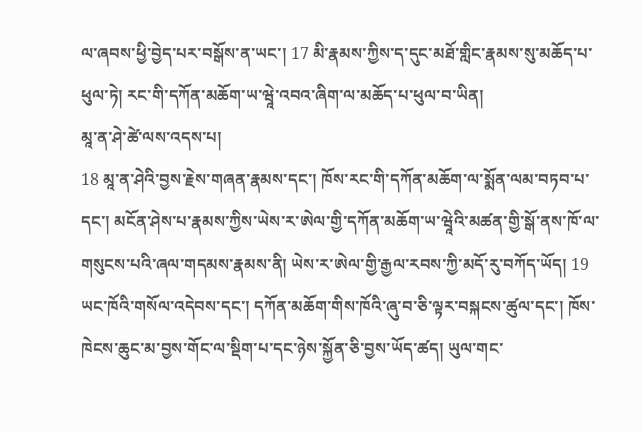ལ་ཞབས་ཕྱི་བྱེད་པར་བསྒོས་ན་ཡང་། 17 མི་རྣམས་ཀྱིས་ད་དུང་མཐོ་གླིང་རྣམས་སུ་མཆོད་པ་ཕུལ་ཏེ། རང་གི་དཀོན་མཆོག་ཡ་ཝཱེ་འབའ་ཞིག་ལ་མཆོད་པ་ཕུལ་བ་ཡིན།
མཱ་ན་ཤེ་ཚེ་ལས་འདས་པ།
18 མཱ་ན་ཤེའི་བྱས་རྗེས་གཞན་རྣམས་དང་། ཁོས་རང་གི་དཀོན་མཆོག་ལ་སྨོན་ལམ་བཏབ་པ་དང་། མངོན་ཤེས་པ་རྣམས་ཀྱིས་ཡེས་ར་ཨེལ་གྱི་དཀོན་མཆོག་ཡ་ཝཱེའི་མཚན་གྱི་སྒོ་ནས་ཁོ་ལ་གསུངས་པའི་ཞལ་གདམས་རྣམས་ནི། ཡེས་ར་ཨེལ་གྱི་རྒྱལ་རབས་ཀྱི་མདོ་རུ་བཀོད་ཡོད། 19 ཡང་ཁོའི་གསོལ་འདེབས་དང་། དཀོན་མཆོག་གིས་ཁོའི་ཞུ་བ་ཅི་ལྟར་བསྐངས་ཚུལ་དང་། ཁོས་ཁེངས་ཆུང་མ་བྱས་གོང་ལ་སྡིག་པ་དང་ཉེས་སྐྱོན་ཅི་བྱས་ཡོད་ཚད། ཡུལ་གང་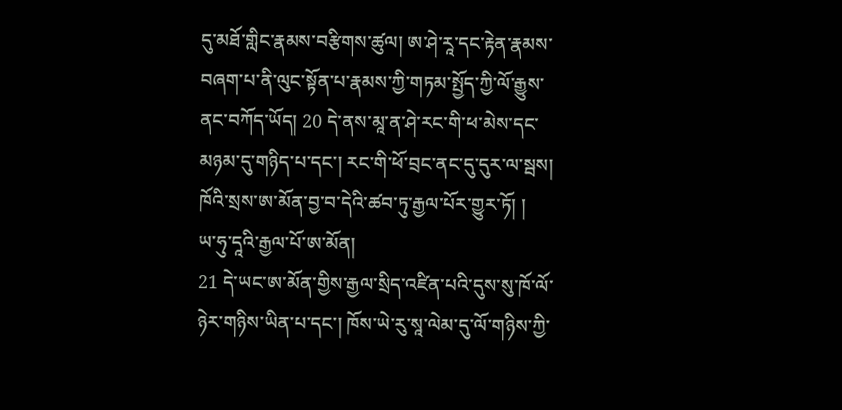དུ་མཐོ་གླིང་རྣམས་བརྩིགས་ཚུལ། ཨ་ཤེ་རཱ་དང་རྟེན་རྣམས་བཞག་པ་ནི་ལུང་སྟོན་པ་རྣམས་ཀྱི་གཏམ་སྤྱོད་ཀྱི་ལོ་རྒྱུས་ནང་བཀོད་ཡོད། 20 དེ་ནས་མཱ་ན་ཤེ་རང་གི་ཕ་མེས་དང་མཉམ་དུ་གཉིད་པ་དང་། རང་གི་ཕོ་བྲང་ནང་དུ་དུར་ལ་སྦས། ཁོའི་སྲས་ཨ་མོན་བྱ་བ་དེའི་ཚབ་ཏུ་རྒྱལ་པོར་གྱུར་ཏོ། །
ཡ་ཧུ་དཱའི་རྒྱལ་པོ་ཨ་མོན།
21 དེ་ཡང་ཨ་མོན་གྱིས་རྒྱལ་སྲིད་འཛིན་པའི་དུས་སུ་ཁོ་ལོ་ཉེར་གཉིས་ཡིན་པ་དང་། ཁོས་ཡེ་རུ་སཱ་ལེམ་དུ་ལོ་གཉིས་ཀྱི་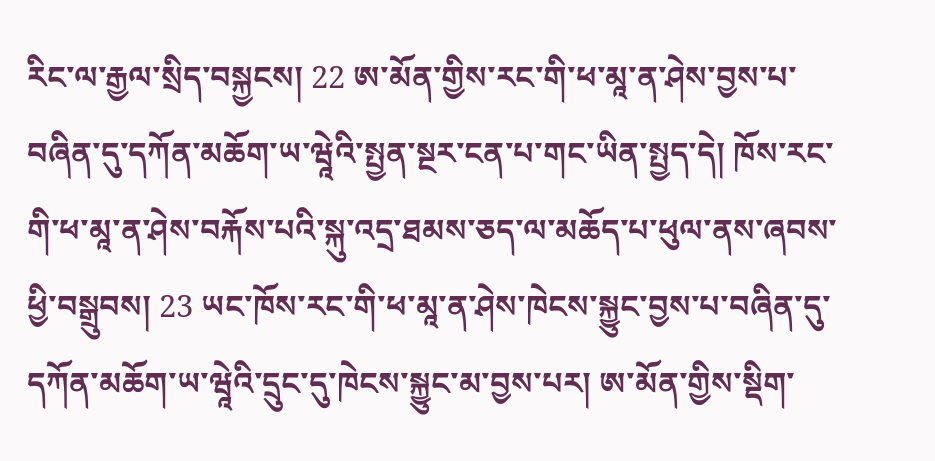རིང་ལ་རྒྱལ་སྲིད་བསྐྱངས། 22 ཨ་མོན་གྱིས་རང་གི་ཕ་མཱ་ན་ཤེས་བྱས་པ་བཞིན་དུ་དཀོན་མཆོག་ཡ་ཝཱེའི་སྤྱན་སྔར་ངན་པ་གང་ཡིན་སྤྱད་དེ། ཁོས་རང་གི་ཕ་མཱ་ན་ཤེས་བརྐོས་པའི་སྐུ་འདྲ་ཐམས་ཅད་ལ་མཆོད་པ་ཕུལ་ནས་ཞབས་ཕྱི་བསྒྲུབས། 23 ཡང་ཁོས་རང་གི་ཕ་མཱ་ན་ཤེས་ཁེངས་སྐྱུང་བྱས་པ་བཞིན་དུ་དཀོན་མཆོག་ཡ་ཝཱེའི་དྲུང་དུ་ཁེངས་སྐྱུང་མ་བྱས་པར། ཨ་མོན་གྱིས་སྡིག་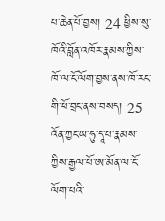པ་ཆེན་པོ་བྱས། 24 ཕྱིས་སུ་ཁོའི་བློན་འཁོར་རྣམས་ཀྱིས་ཁོ་ལ་ངོ་ལོག་བྱས་ནས་ཁོ་རང་གི་ཕོ་བྲང་ནས་བསད། 25 འོན་ཀྱང་ཡ་ཧུ་དཱ་པ་རྣམས་ཀྱིས་རྒྱལ་པོ་ཨ་མོན་ལ་ངོ་ལོག་པའི་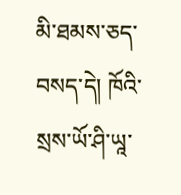མི་ཐམས་ཅད་བསད་དེ། ཁོའི་སྲས་ཡོ་ཤི་ཡཱ་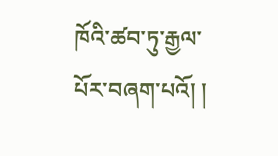ཁོའི་ཚབ་ཏུ་རྒྱལ་པོར་བཞག་པའོ། །